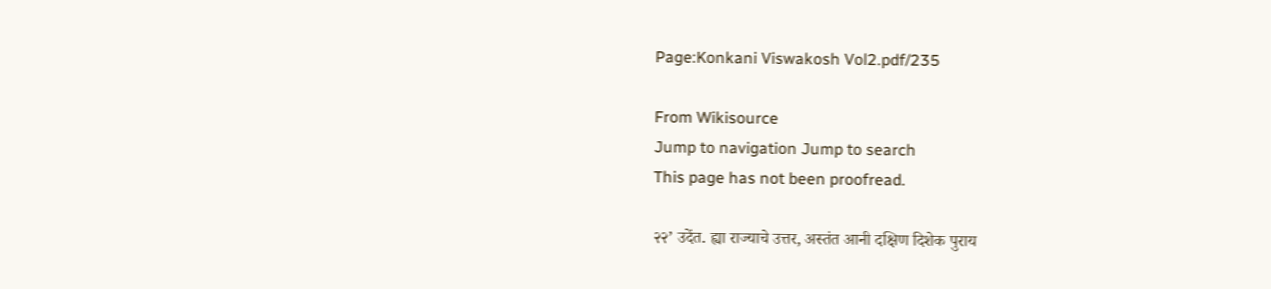Page:Konkani Viswakosh Vol2.pdf/235

From Wikisource
Jump to navigation Jump to search
This page has not been proofread.

२२’ उदेंत. ह्या राज्याचे उत्तर, अस्तंत आनी दक्षिण दिशेक पुराय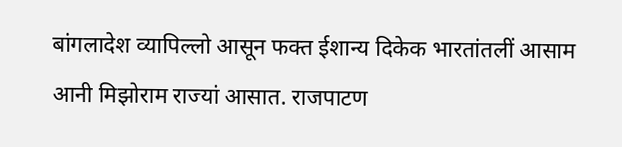बांगलादेश व्यापिल्लो आसून फक्त ईशान्य दिकेक भारतांतलीं आसाम आनी मिझोराम राज्यां आसात. राजपाटण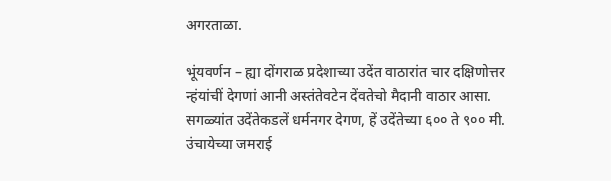अगरताळा.

भूंयवर्णन – ह्या दोंगराळ प्रदेशाच्या उदेंत वाठारांत चार दक्षिणोत्तर न्हंयांचीं देगणां आनी अस्तंतेवटेन देंवतेचो मैदानी वाठार आसा. सगळ्यांत उदेंतेकडलें धर्मनगर देगण, हें उदेंतेच्या ६०० ते ९०० मी. उंचायेच्या जमराई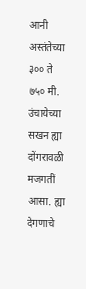आनी अस्तंतेच्या ३०० ते ७५० मी. उंचायेच्या सखन ह्या दोंगरावळी मजगतीं आसा. ह्या देगणाचे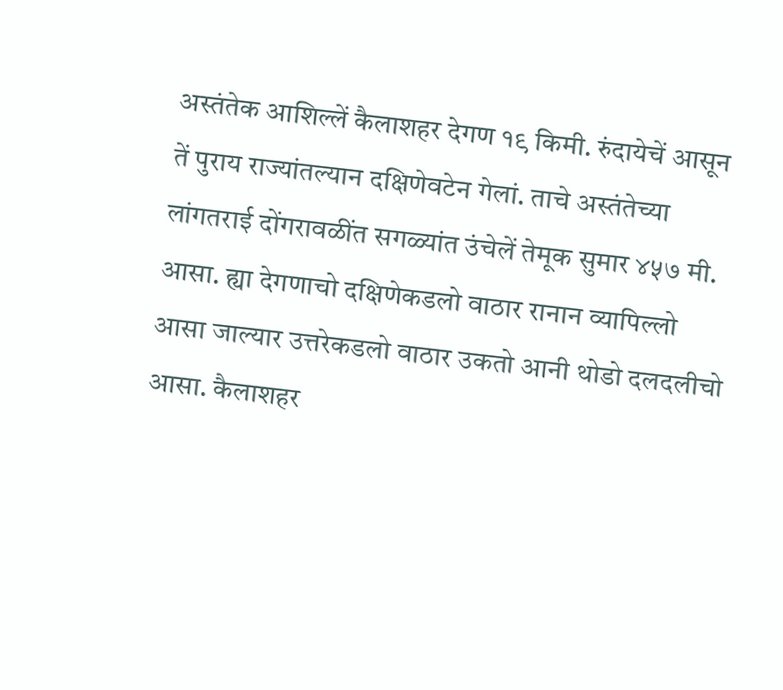अस्तंतेक आशिल्लें कैलाशहर देगण १९ किमी. रुंदायेचें आसून तें पुराय राज्यांतल्यान दक्षिणेवटेन गेलां. ताचे अस्तंतेच्या लांगतराई दोंगरावळींत सगळ्यांत उंचेलें तेमूक सुमार ४५७ मी. आसा. ह्या देगणाचो दक्षिणेकडलो वाठार रानान व्यापिल्लो आसा जाल्यार उत्तरेकडलो वाठार उकतो आनी थोडो दलदलीचो आसा. कैलाशहर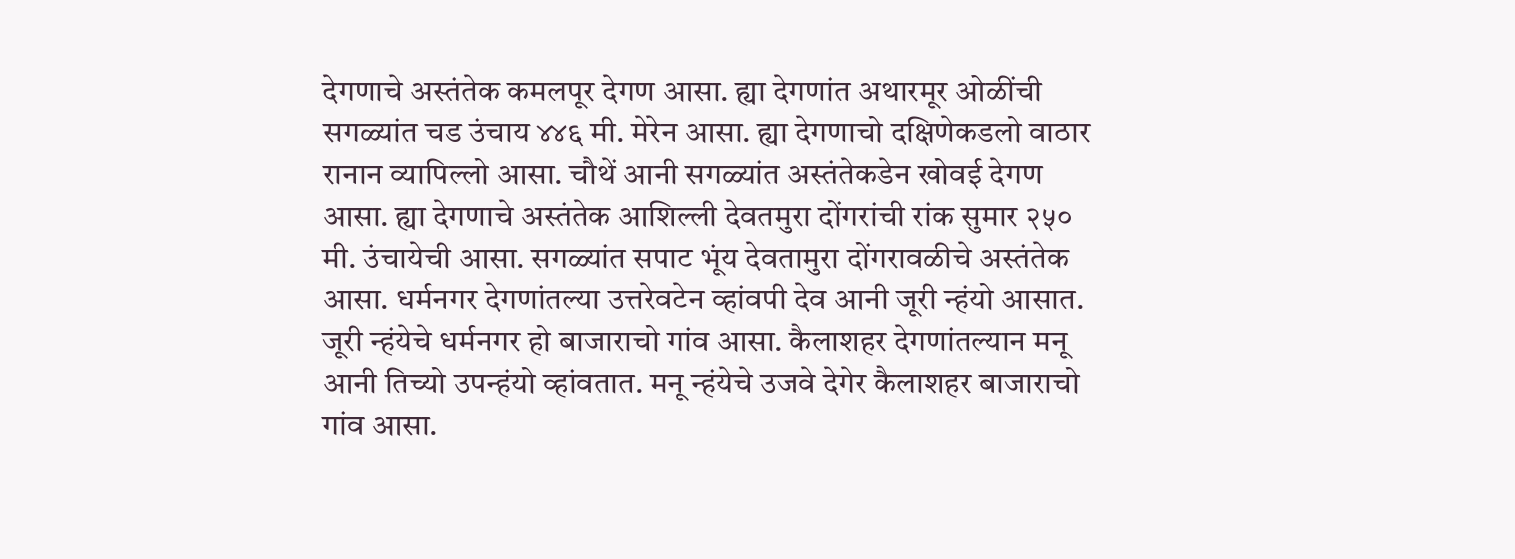देगणाचे अस्तंतेक कमलपूर देगण आसा. ह्या देगणांत अथारमूर ओळींची सगळ्यांत चड उंचाय ४४६ मी. मेरेन आसा. ह्या देगणाचो दक्षिणेकडलो वाठार रानान व्यापिल्लो आसा. चौथें आनी सगळ्यांत अस्तंतेकडेन खोवई देगण आसा. ह्या देगणाचे अस्तंतेक आशिल्ली देवतमुरा दोंगरांची रांक सुमार २५० मी. उंचायेची आसा. सगळ्यांत सपाट भूंय देवतामुरा दोंगरावळीचे अस्तंतेक आसा. धर्मनगर देगणांतल्या उत्तरेवटेन व्हांवपी देव आनी जूरी न्हंयो आसात. जूरी न्हंयेचे धर्मनगर हो बाजाराचो गांव आसा. कैलाशहर देगणांतल्यान मनू आनी तिच्यो उपन्हंयो व्हांवतात. मनू न्हंयेचे उजवे देगेर कैलाशहर बाजाराचो गांव आसा.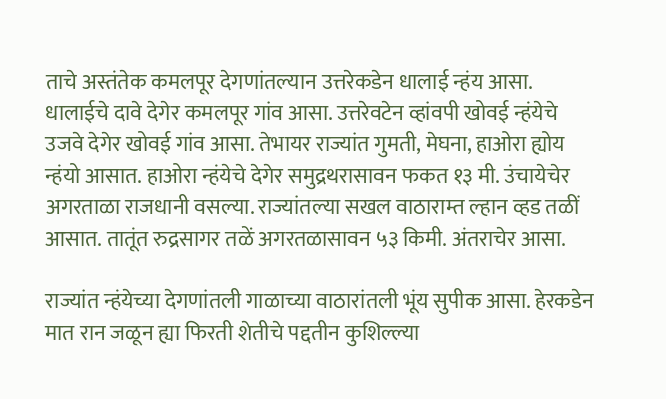ताचे अस्तंतेक कमलपूर देगणांतल्यान उत्तरेकडेन धालाई न्हंय आसा. धालाईचे दावे देगेर कमलपूर गांव आसा. उत्तरेवटेन व्हांवपी खोवई न्हंयेचे उजवे देगेर खोवई गांव आसा. तेभायर राज्यांत गुमती, मेघना, हाओरा ह्योय न्हंयो आसात. हाओरा न्हंयेचे देगेर समुद्रथरासावन फकत १३ मी. उंचायेचेर अगरताळा राजधानी वसल्या. राज्यांतल्या सखल वाठाराम्त ल्हान व्हड तळीं आसात. तातूंत रुद्रसागर तळें अगरतळासावन ५३ किमी. अंतराचेर आसा.

राज्यांत न्हंयेच्या देगणांतली गाळाच्या वाठारांतली भूंय सुपीक आसा. हेरकडेन मात रान जळून ह्या फिरती शेतीचे पद्दतीन कुशिल्ल्या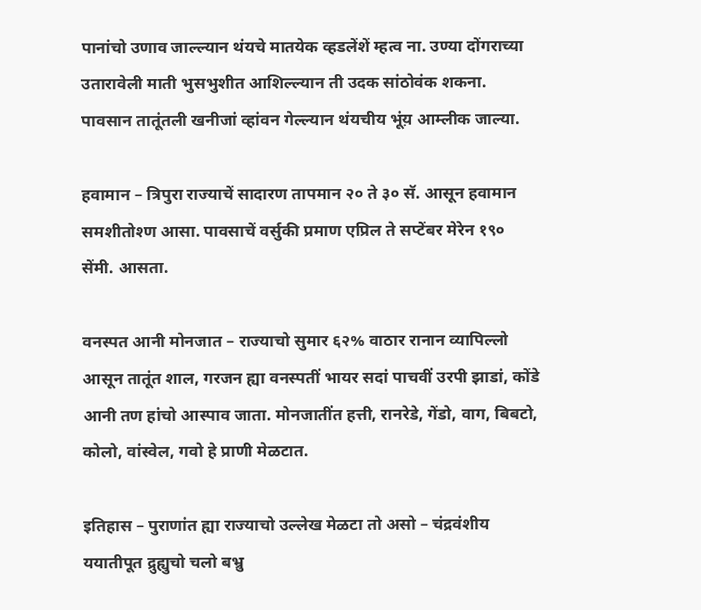पानांचो उणाव जाल्ल्यान थंयचे मातयेक व्हडलेंशें म्हत्व ना. उण्या दोंगराच्या उतारावेली माती भुसभुशीत आशिल्ल्यान ती उदक सांठोवंक शकना. पावसान तातूंतली खनीजां व्हांवन गेल्ल्यान थंयचीय भूंय़ आम्लीक जाल्या.

हवामान – त्रिपुरा राज्याचें सादारण तापमान २० ते ३० सॅ. आसून हवामान समशीतोश्ण आसा. पावसाचें वर्सुकी प्रमाण एप्रिल ते सप्टेंबर मेरेन १९० सेंमी. आसता.

वनस्पत आनी मोनजात – राज्याचो सुमार ६२% वाठार रानान व्यापिल्लो आसून तातूंत शाल, गरजन ह्या वनस्पतीं भायर सदां पाचवीं उरपी झाडां, कोंडे आनी तण हांचो आस्पाव जाता. मोनजातींत हत्ती, रानरेडे, गेंडो, वाग, बिबटो, कोलो, वांस्वेल, गवो हे प्राणी मेळटात.

इतिहास – पुराणांत ह्या राज्याचो उल्लेख मेळटा तो असो – चंद्रवंशीय ययातीपूत द्रुह्युचो चलो बभ्रु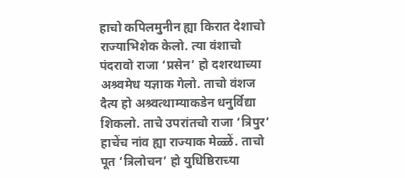हाचो कपिलमुनीन ह्या किरात देशाचो राज्याभिशेक केलो. त्या वंशाचो पंदरावो राजा ‘प्रसेन’ हो दशरथाच्या अश्र्वमेध यज्ञाक गेलो. ताचो वंशज दैत्य हो अश्र्वत्थाम्याकडेन धनुर्विद्या शिकलो. ताचे उपरांतचो राजा ‘त्रिपुर’ हाचेंच नांव ह्या राज्याक मेळ्ळें. ताचो पूत ‘त्रिलोचन’ हो युधिष्ठिराच्या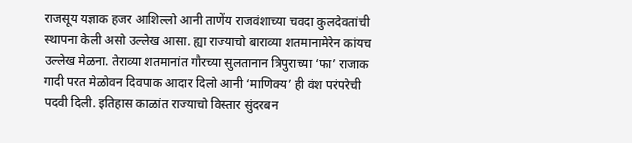राजसूय यज्ञाक हजर आशिल्लो आनी ताणेंय राजवंशाच्या चवदा कुलदेवतांची स्थापना केली असो उल्लेख आसा. ह्या राज्याचो बाराव्या शतमानामेरेन कांयच उल्लेख मेळना. तेराव्या शतमानांत गौरच्या सुलतानान त्रिपुराच्या ‘फा’ राजाक गादी परत मेळोवन दिवपाक आदार दिलो आनी ‘माणिक्य’ ही वंश परंपरेची पदवी दिली. इतिहास काळांत राज्याचो विस्तार सुंदरबन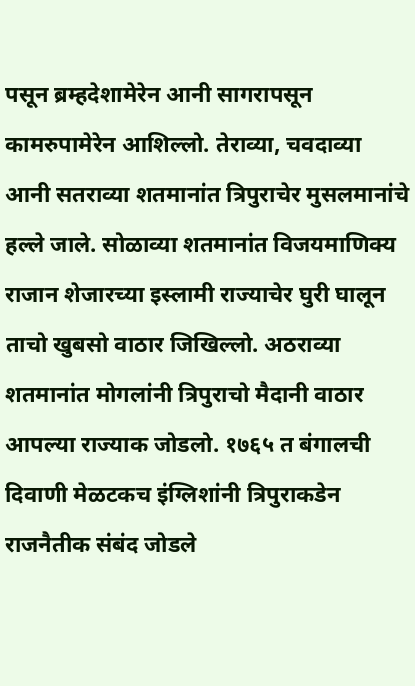पसून ब्रम्हदेशामेरेन आनी सागरापसून कामरुपामेरेन आशिल्लो. तेराव्या, चवदाव्या आनी सतराव्या शतमानांत त्रिपुराचेर मुसलमानांचे हल्ले जाले. सोळाव्या शतमानांत विजयमाणिक्य राजान शेजारच्या इस्लामी राज्याचेर घुरी घालून ताचो खुबसो वाठार जिखिल्लो. अठराव्या शतमानांत मोगलांनी त्रिपुराचो मैदानी वाठार आपल्या राज्याक जोडलो. १७६५ त बंगालची दिवाणी मेळटकच इंग्लिशांनी त्रिपुराकडेन राजनैतीक संबंद जोडले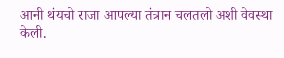आनी थंयचो राजा आपल्या तंत्रान चलतलो अशी वेवस्था केली.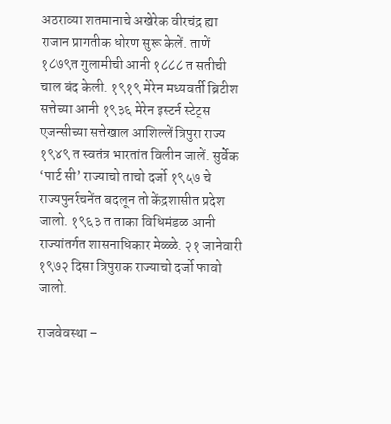अठराव्या शतमानाचे अखेरेक वीरचंद्र ह्या राजान प्रागतीक धोरण सुरू केलें. ताणें १८७९त गुलामीची आनी १८८८ त सतीची चाल बंद केली. १९१९ मेरेन मध्यवर्ती ब्रिटीश सत्तेच्या आनी १९३६ मेरेन इस्टर्न स्टेट्स एजन्सीच्या सत्तेखाल आशिल्लें त्रिपुरा राज्य १९४९ त स्वतंत्र भारतांत विलीन जालें. सुर्वेक ‘पार्ट सी’ राज्याचो ताचो दर्जो १९५७ चे राज्यपुनर्रचनेंत बदलून तो केंद्रशासीत प्रदेश जालो. १९६३ त ताका विधिमंडळ आनी राज्यांतर्गत शासनाधिकार मेळ्ळे. २१ जानेवारी १९७२ दिसा त्रिपुराक राज्याचो दर्जो फावो जालो.

राजवेवस्था –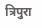त्रिपुरा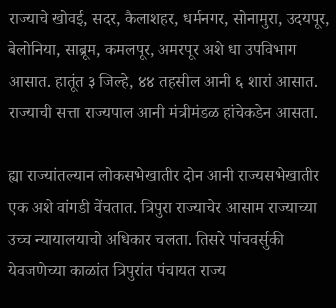राज्याचे खोवई, सदर, कैलाशहर, धर्मनगर, सोनामुरा, उदयपूर, बेलोनिया, साब्रूम, कमलपूर, अमरपूर अशे धा उपविभाग आसात. हातूंत ३ जिल्हे, ४४ तहसील आनी ६ शारां आसात. राज्याची सत्ता राज्यपाल आनी मंत्रीमंडळ हांचेकडेन आसता.

ह्या राज्यांतल्यान लोकसभेखातीर दोन आनी राज्यसभेखातीर एक अशे वांगडी वेंचतात. त्रिपुरा राज्याचेर आसाम राज्याच्या उच्च न्यायालयाचो अधिकार चलता. तिसरे पांचवर्सुकी येवजणेच्या काळांत त्रिपुरांत पंचायत राज्य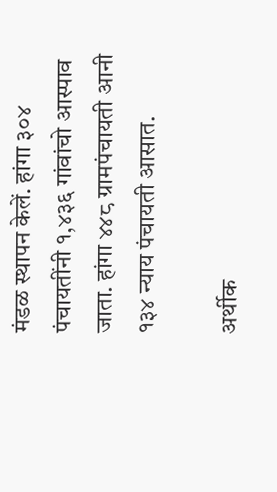मंडळ स्थापन केलें. हांगा ३०४ पंचायतींनी १,४३६ गांवांचो आस्पाव जाता. हांगा ४४८ ग्रामपंचायती आनी १३४ न्याय पंचायती आसात.

अर्थीक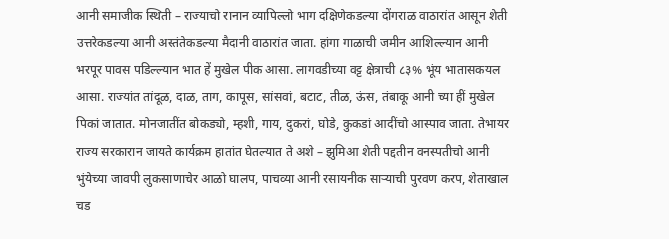आनी समाजीक स्थिती – राज्याचो रानान व्यापिल्लो भाग दक्षिणेकडल्या दोंगराळ वाठारांत आसून शेती उत्तरेकडल्या आनी अस्तंतेकडल्या मैदानी वाठारांत जाता. हांगा गाळाची जमीन आशिल्ल्यान आनी भरपूर पावस पडिल्ल्यान भात हें मुखेल पीक आसा. लागवडीच्या वट्ट क्षेत्राची ८३% भूंय भातासकयल आसा. राज्यांत तांदूळ, दाळ, ताग, कापूस, सांसवां, बटाट, तीळ, ऊंस, तंबाकू आनी च्या हीं मुखेल पिकां जातात. मोनजातींत बोकड्यो, म्हशी, गाय, दुकरां, घोडे, कुकडां आदींचो आस्पाव जाता. तेभायर राज्य सरकारान जायते कार्यक्रम हातांत घेतल्यात ते अशे – झुमिआ शेती पद्दतीन वनस्पतीचो आनी भुंयेच्या जावपी लुकसाणाचेर आळो घालप, पाचव्या आनी रसायनीक सार्‍याची पुरवण करप, शेताखाल चड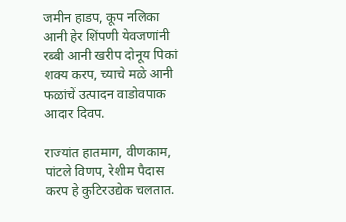जमीन हाडप, कूप नलिका आनी हेर शिंपणी येवजणांनी रब्बी आनी खरीप दोनूय पिकां शक्य करप, च्याचे मळे आनी फळांचें उत्पादन वाडोवपाक आदार दिवप.

राज्यांत हातमाग, वीणकाम, पांटले विणप, रेशीम पैदास करप हे कुटिरउद्येक चलतात.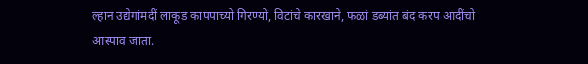ल्हान उद्येगांमदीं लाकूड कापपाच्यो गिरण्यो, विटांचे कारखाने, फळां डब्यांत बंद करप आदींचो आस्पाव जाता.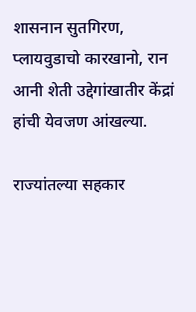शासनान सुतगिरण, प्लायवुडाचो कारखानो, रान आनी शेती उद्देगांखातीर केंद्रां हांची येवजण आंखल्या.

राज्यांतल्या सहकार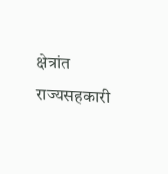क्षेत्रांत राज्यसहकारी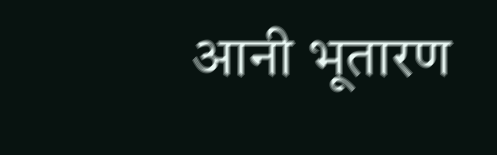आनी भूतारण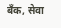बँक, सेवा